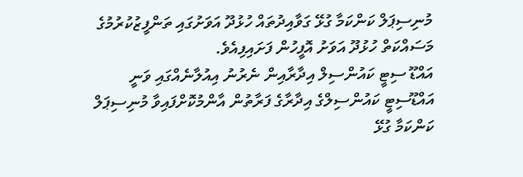މުނިސިޕަލް ކަންކަމާ ގުޅޭ ގަވާއިދުތައް ހުޅުދޫ އަވަށުގައި ތަންފީޒުކުރުމުގެ މަސައްކަތް ހުޅުދޫ އަވަށު އޮފީހުން ފަށައިފިއެވެ.
އައްޑޫ ސިޓީ ކައުންސިލް އިދާރާއިން ނެރުނު އިއުލާނެއްގައި ވަނީ އައްޑޫސިޓީ ކައުންސިލްގެ އިދާރާގެ ފަރާތުން އާންމުކޮށްފައިވާ މުނިސިޕަލް ކަންކަމާ ގުޅޭ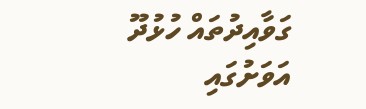ގަވާއިދުތައް ހުޅުދޫ އަވަށުގައި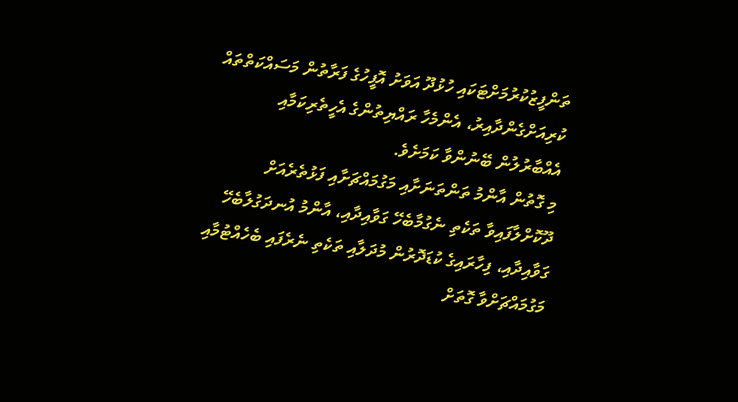ތަންފީޒުކުރުމަށްޓަކައި ހުޅުދޫ އަވަށު އޮފީހުގެ ފަރާތުން މަސައްކަތްތައް ކުރިއަށްގެންދާއިރު، އެންމެހާ ރައްޔިތުންގެ އެހީތެރިކަމާއި އެއްބާރުލުން ބޭނުންވާ ކަމަށެވެ.
މި ގޮތުން އާންމު ތަންތަނަށާއި މަގުމައްޗަށާއި ފަޅުތެރެއަށް ދޫކޮށްލާފައިވާ ތަކެތި ނެގުމާބެހޭ ގަވާއިދާއި، އާންމު އުނދަގުލާބެހޭ ގަވާއިދާއި، ފިހާރައިގެ ކުޑަދޮރުން މުދަލާއި ތަކެތި ނެރެފައި ބެހެއްޓުމާއި މަގުމައްޗަށްވާ ގޮތަށް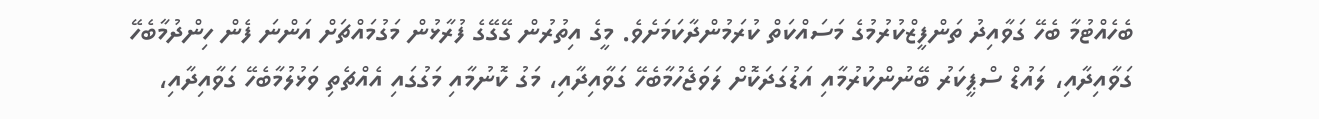ބެހެއްޓުމާ ބެހޭ ގަވާއިދު ތަންފީޒްކުރުމުގެ މަސައްކަތް ކުރަމުންދާކަމަށެވެ. މީގެ އިތުރުން ގޭގޭގެ ފުރާޅުން މަގުމައްޗަށް އަންނަ ފެން ހިންދުމާބެހޭ ގަވާއިދާއި، ލައުޑް ސްޕީކަރު ބޭނުންކުރުމާއި އަޑުގަދަކޮށް ލަވަޖެހުމާބެހޭ ގަވާއިދާއި، މަގު ކޮނުމާއި މަގުގައި އެއްޗެތި ވަޅުލުމާބެހޭ ގަވާއިދާއި،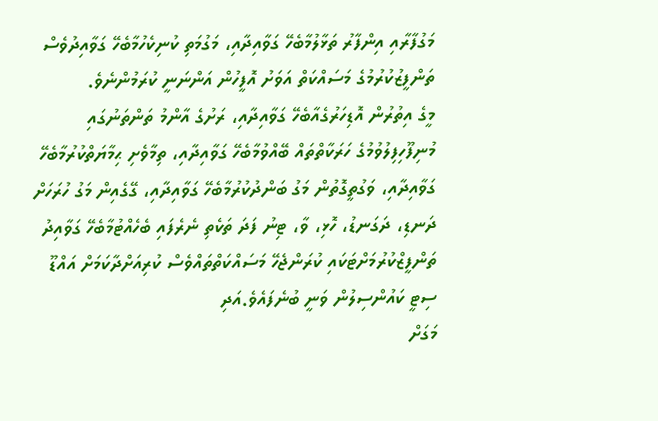މަގުފާރާއި އިންފާރު ތަޅާލުމާބެހޭ ގަވާއިދާއި، މަގުމަތި ކުނިކެހުމާބެހޭ ގަވާއިދުވެސް ތަންފީޒުކުރުމުގެ މަސައްކަތް އަވަށު އޮފީހުން އަންނަނީ ކުރަމުންނެވެ.
މީގެ އިތުރުން އޮޑިހަރުގެއާބެހޭ ގަވާއިދާއި، ރަށުގެ އާންމު ތަންތަނުގައި މުނިފޫހިފިލުވުމުގެ ހަރަކާތްތައް ބޭއްވުމާބެހޭ ގަވާއިދާއި، ތިމާވެށި ޙިމާޔަތްކުރުމާބެހޭ ގަވާއިދާއި، ވަގުތީގޮތުން މަގު ބަންދުކުރުމާބެހޭ ގަވާއިދާއި، ގޭގެއިން މަގު ހުރަހަށް ދަނޑި، ދަގަނޑު، ހޮޅި، ވާ، ޓިނު ފަދަ ތަކެތި ނެރެފައި ބެހެއްޓުމާބެހޭ ގަވާއިދު ތަންފީޒްކުރުމަށްޓަކައި ކުރަންޖެހޭ މަސައްކަތްތައްވެސް ކުރިއަށްދާކަމަށް އައްޑޫ ސިޓީ ކައުންސިލުން ވަނީ ބުނެފައެވެ.އަދި
މަގަށް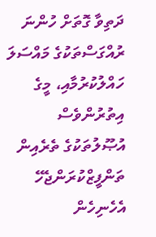ދަތިވާ ގޮތަށް ހުންނަ ރުއްގަސްތަކުގެ މައްސަލަ ހައްލުކުރުމާއި، މީގެ އިތުރުންވެސް އުޞޫލުތަކުގެ ތެރެއިން ތަންފީޒްކުރަންޖެހޭ އެހެނިހެން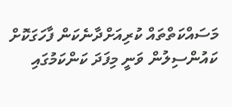މަސައްކަތްތައް ކުރިއަށްދާނެކަން ފާހަގަކޮށް ކައުންސިލުން ވަނީ މިފަދަ ކަންކަމުގައި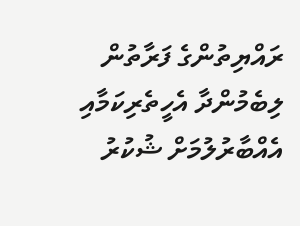ރައްޔިތުންގެ ފަރާތުން ލިބެމުންދާ އެހީތެރިކަމާއި އެއްބާރުލުމަށް ޝުކުރު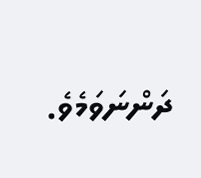ދަންނަވަމެވެ.